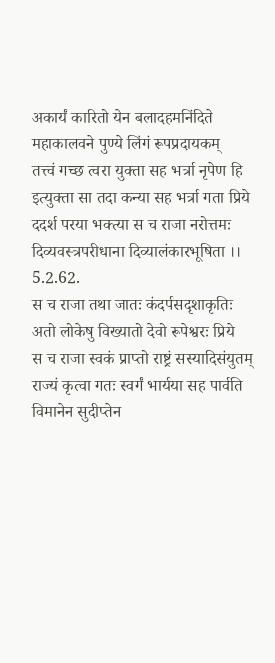अकार्यं कारितो येन बलादहमनिंदिते
महाकालवने पुण्ये लिंगं रूपप्रदायकम्
तत्त्वं गच्छ त्वरा युक्ता सह भर्त्रा नृपेण हि
इत्युक्ता सा तदा कन्या सह भर्त्रा गता प्रिये
ददर्श परया भक्त्या स च राजा नरोत्तमः दिव्यवस्त्रपरीधाना दिव्यालंकारभूषिता ।। 5.2.62.
स च राजा तथा जातः कंदर्पसदृशाकृतिः
अतो लोकेषु विख्यातो देवो रूपेश्वरः प्रिये
स च राजा स्वकं प्राप्तो राष्ट्रं सस्यादिसंयुतम्
राज्यं कृत्वा गतः स्वर्गं भार्यया सह पार्वति
विमानेन सुदीप्तेन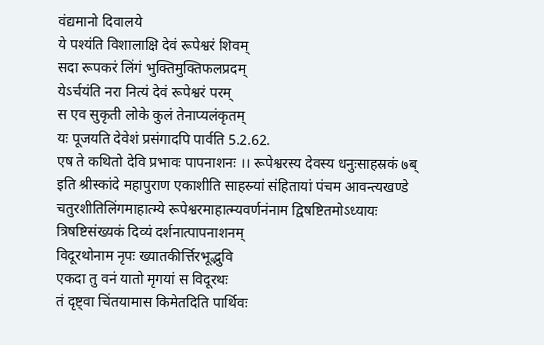वंद्यमानो दिवालये
ये पश्यंति विशालाक्षि देवं रूपेश्वरं शिवम्
सदा रूपकरं लिंगं भुक्तिमुक्तिफलप्रदम्
येऽर्चयंति नरा नित्यं देवं रूपेश्वरं परम्
स एव सुकृती लोके कुलं तेनाप्यलंकृतम्
यः पूजयति देवेशं प्रसंगादपि पार्वति 5.2.62.
एष ते कथितो देवि प्रभावः पापनाशनः ।। रूपेश्वरस्य देवस्य धनुःसाहस्रकं ७ब्
इति श्रीस्कांदे महापुराण एकाशीति साहस्र्यां संहितायां पंचम आवन्त्यखण्डे चतुरशीतिलिंगमाहात्म्ये रूपेश्वरमाहात्म्यवर्णनंनाम द्विषष्टितमोऽध्यायः
त्रिषष्टिसंख्यकं दिव्यं दर्शनात्पापनाशनम्
विदूरथोनाम नृपः ख्यातकीर्त्तिरभूद्भुवि
एकदा तु वनं यातो मृगयां स विदूरथः
तं दृष्ट्वा चिंतयामास किमेतदिति पार्थिवः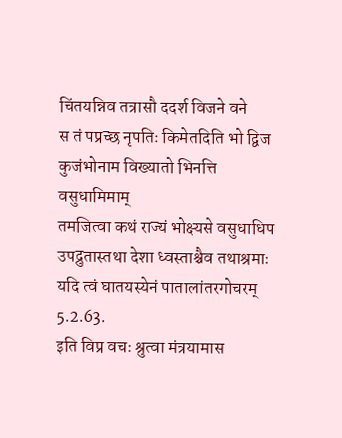चिंतयन्निव तत्रासौ ददर्श विजने वने
स तं पप्रच्छ नृपतिः किमेतदिति भो द्विज
कुजंभोनाम विख्यातो भिनत्ति वसुधामिमाम्
तमजित्वा कथं राज्यं भोक्ष्यसे वसुधाधिप
उपद्रुतास्तथा देशा ध्वस्ताश्चैव तथाश्रमाः
यदि त्वं घातयस्येनं पातालांतरगोचरम् 5.2.63.
इति विप्र वचः श्रुत्वा मंत्रयामास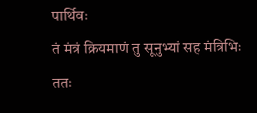पार्थिवः
तं मंत्रं क्रियमाणं तु सूनुभ्यां सह मंत्रिभिः
ततः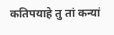कतिपयाहे तु तां कन्यां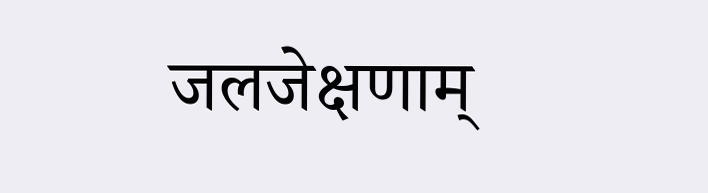जलजेक्षणाम्